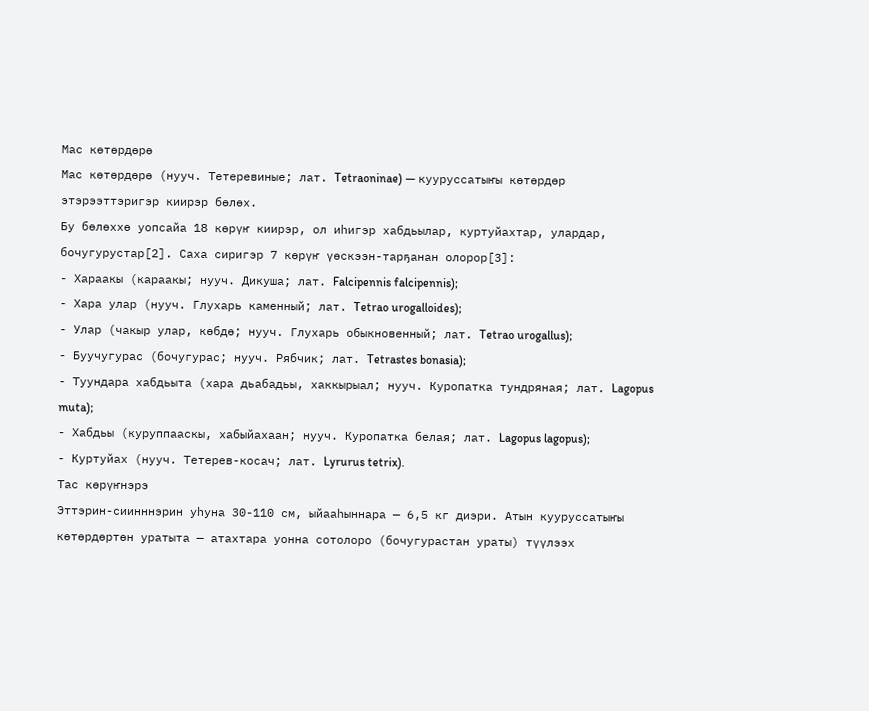Мас көтөрдөрө
Мас көтөрдөрө (нууч. Тетеревиные; лат. Tetraoninae) — кууруссатыҥы көтөрдөр этэрээттэригэр киирэр бөлөх.
Бу бөлөххө уопсайа 18 көрүҥ киирэр, ол иһигэр хабдьылар, куртуйахтар, улардар, бочугурустар[2]. Саха сиригэр 7 көрүҥ үөскээн-тарҕанан олорор[3]:
- Хараакы (караакы; нууч. Дикуша; лат. Falcipennis falcipennis);
- Хара улар (нууч. Глухарь каменный; лат. Tetrao urogalloides);
- Улар (чакыр улар, көбдө; нууч. Глухарь обыкновенный; лат. Tetrao urogallus);
- Буучугурас (бочугурас; нууч. Рябчик; лат. Tetrastes bonasia);
- Туундара хабдьыта (хара дьабадьы, хаккырыал; нууч. Куропатка тундряная; лат. Lagopus muta);
- Хабдьы (куруппааскы, хабыйахаан; нууч. Куропатка белая; лат. Lagopus lagopus);
- Куртуйах (нууч. Тетерев-косач; лат. Lyrurus tetrix).
Тас көрүҥнэрэ
Эттэрин-сиинннэрин уһуна 30-110 см, ыйааһыннара — 6,5 кг диэри. Атын кууруссатыҥы көтөрдөртөн уратыта — атахтара уонна сотолоро (бочугурастан ураты) түүлээх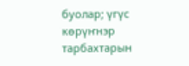буолар; үгүс көрүҥнэр тарбахтарын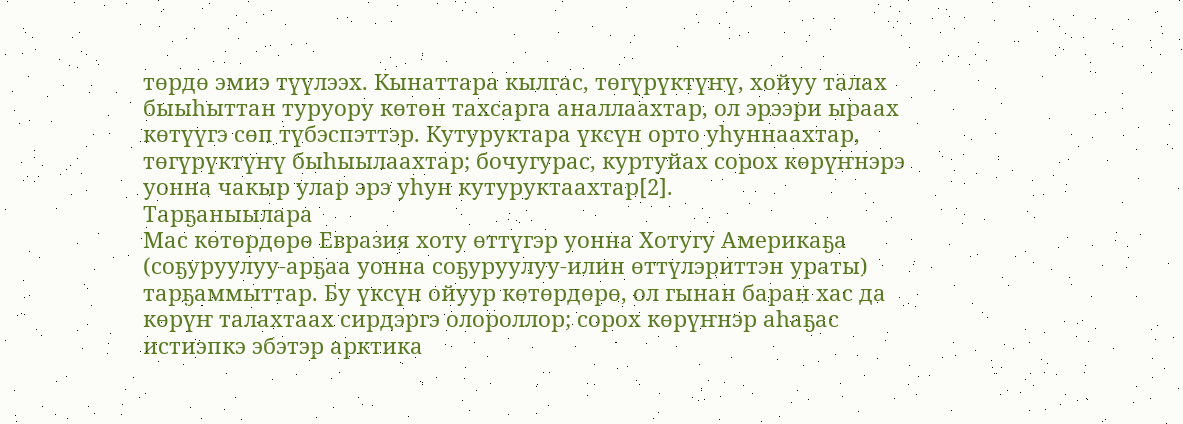төрдө эмиэ түүлээх. Кынаттара кылгас, төгүрүктүҥү, хойуу талах быыһыттан туруору көтөн тахсарга аналлаахтар, ол эрээри ыраах көтүүгэ сөп түбэспэттэр. Кутуруктара үксүн орто уһуннаахтар, төгүрүктүҥү быһыылаахтар; бочугурас, куртуйах сорох көрүҥнэрэ уонна чакыр улар эрэ уһун кутуруктаахтар[2].
Тарҕаныылара
Мас көтөрдөрө Евразия хоту өттүгэр уонна Хотугу Америкаҕа (соҕуруулуу-арҕаа уонна соҕуруулуу-илин өттүлэриттэн ураты) тарҕаммыттар. Бу үксүн ойуур көтөрдөрө, ол гынан баран хас да көрүҥ талахтаах сирдэргэ олороллор; сорох көрүҥнэр аһаҕас истиэпкэ эбэтэр арктика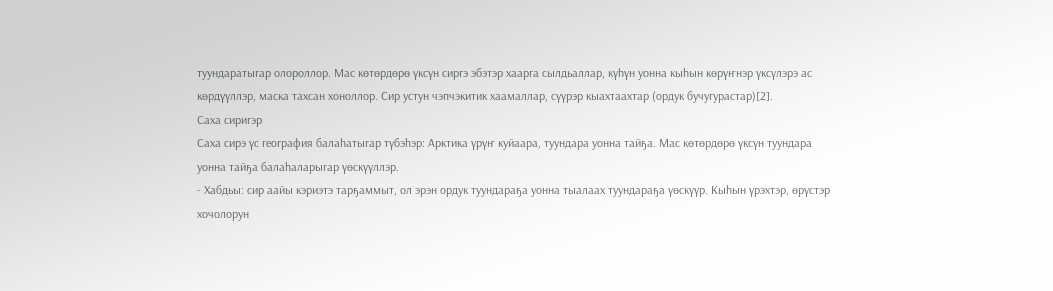туундаратыгар олороллор. Мас көтөрдөрө үксүн сиргэ эбэтэр хаарга сылдьаллар, күһүн уонна кыһын көрүҥнэр үксүлэрэ ас көрдүүллэр, маска тахсан хоноллор. Сир устун чэпчэкитик хаамаллар, сүүрэр кыахтаахтар (ордук бучугурастар)[2].
Саха сиригэр
Саха сирэ үс география балаһатыгар түбэһэр: Арктика үрүҥ куйаара, туундара уонна тайҕа. Мас көтөрдөрө үксүн туундара уонна тайҕа балаһаларыгар үөскүүллэр.
- Хабдьы: сир аайы кэриэтэ тарҕаммыт, ол эрэн ордук туундараҕа уонна тыалаах туундараҕа үөскүүр. Кыһын үрэхтэр, өрүстэр хочолорун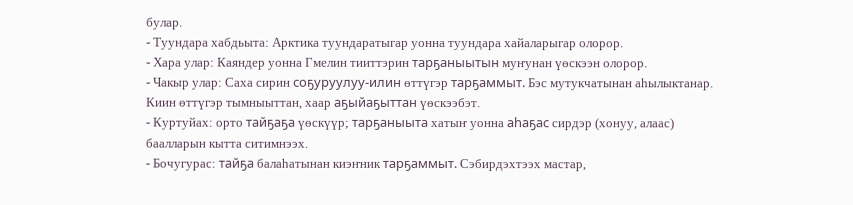булар.
- Туундара хабдьыта: Арктика туундаратыгар уонна туундара хайаларыгар олорор.
- Хара улар: Каяндер уонна Гмелин тииттэрин тарҕаныытын муҥунан үөскээн олорор.
- Чакыр улар: Саха сирин соҕуруулуу-илин өттүгэр тарҕаммыт. Бэс мутукчатынан аһылыктанар. Киин өттүгэр тымныыттан, хаар аҕыйаҕыттан үөскээбэт.
- Куртуйах: орто тайҕаҕа үөскүүр; тарҕаныыта хатыҥ уонна аһаҕас сирдэр (хонуу, алаас) баалларын кытта ситимнээх.
- Бочугурас: тайҕа балаһатынан киэҥник тарҕаммыт. Сэбирдэхтээх мастар,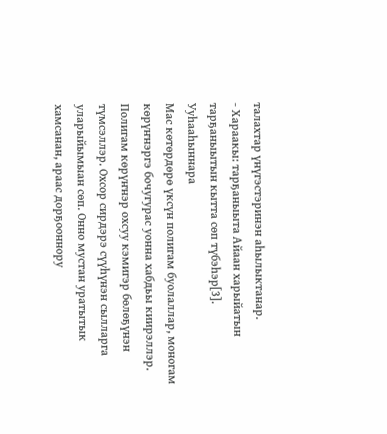талахтар үнүгэстэринэн аһылыктанар.
- Хараакы: тарҕаныыта Айаан харыйатын тарҕаныытын кытта сөп түбэһэр[3].
Ууһааһыннара
Мас көтөрдөрө үксүн полигам буолаллар, моногам көрүҥнэргэ бочугурас уонна хабдьы киирэллэр.
Полигам көрүҥнэр охсуу кэмигэр бөлөҕүнэн түмсэллэр. Охсор сирдэрэ сүүһүнэн сылларга уларыйымыан сөп. Онно мустан уратытык хамсанан, араас дорҕооннору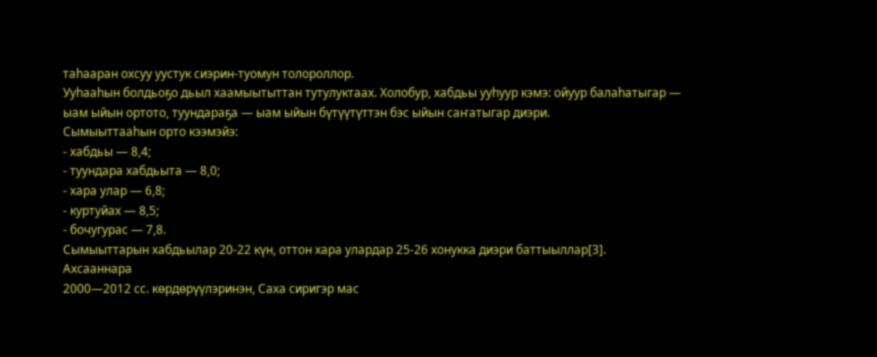таһааран охсуу уустук сиэрин-туомун толороллор.
Ууһааһын болдьоҕо дьыл хаамыытыттан тутулуктаах. Холобур, хабдьы ууһуур кэмэ: ойуур балаһатыгар — ыам ыйын ортото, туундараҕа — ыам ыйын бүтүүтүттэн бэс ыйын саҥатыгар диэри.
Сымыыттааһын орто кээмэйэ:
- хабдьы — 8,4;
- туундара хабдьыта — 8,0;
- хара улар — 6,8;
- куртуйах — 8,5;
- бочугурас — 7,8.
Сымыыттарын хабдьылар 20-22 күн, оттон хара улардар 25-26 хонукка диэри баттыыллар[3].
Ахсааннара
2000—2012 сс. көрдөрүүлэринэн, Саха сиригэр мас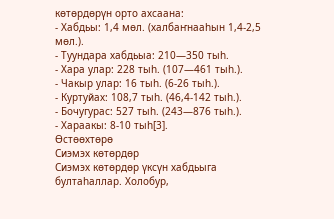көтөрдөрүн орто ахсаана:
- Хабдьы: 1,4 мөл. (халбаҥнааһын 1,4-2,5 мөл.).
- Туундара хабдьыа: 210—350 тыһ.
- Хара улар: 228 тыһ. (107—461 тыһ.).
- Чакыр улар: 16 тыһ. (6-26 тыһ.).
- Куртуйах: 108,7 тыһ. (46,4-142 тыһ.).
- Бочугурас: 527 тыһ. (243—876 тыһ.).
- Хараакы: 8-10 тыһ[3].
Өстөөхтөрө
Сиэмэх көтөрдөр
Сиэмэх көтөрдөр үксүн хабдьыга бултаһаллар. Холобур,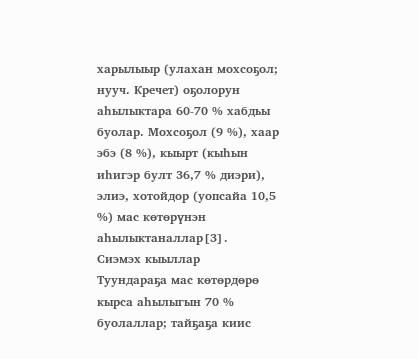харылыыр (улахан мохсоҕол; нууч. Кречет) оҕолорун аһылыктара 60-70 % хабдьы буолар. Мохсоҕол (9 %), хаар эбэ (8 %), кыырт (кыһын иһигэр булт 36,7 % диэри), элиэ, хотойдор (уопсайа 10,5 %) мас көтөрүнэн аһылыктаналлар[3].
Сиэмэх кыыллар
Туундараҕа мас көтөрдөрө кырса аһылыгын 70 % буолаллар; тайҕаҕа киис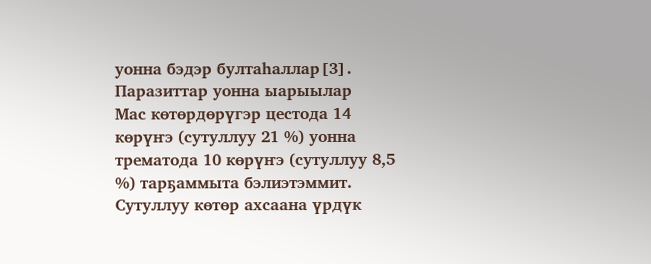уонна бэдэр бултаһаллар[3].
Паразиттар уонна ыарыылар
Мас көтөрдөрүгэр цестода 14 көрүҥэ (сутуллуу 21 %) уонна трематода 10 көрүҥэ (сутуллуу 8,5 %) тарҕаммыта бэлиэтэммит. Сутуллуу көтөр ахсаана үрдүк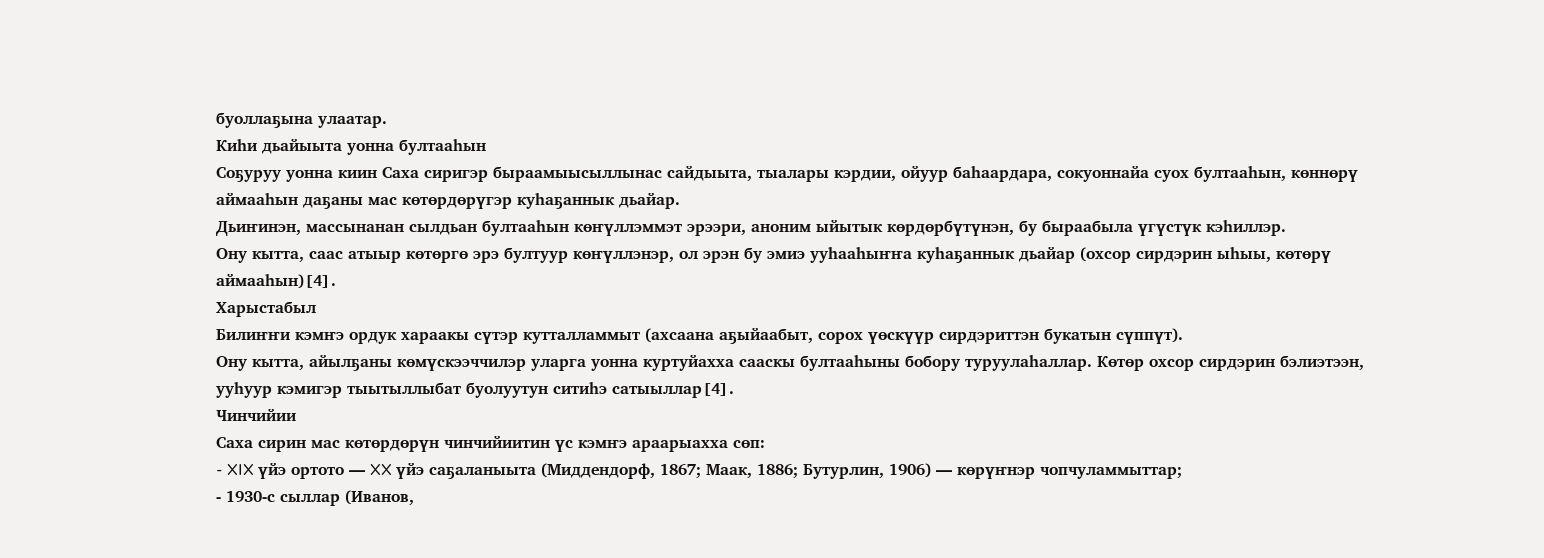буоллаҕына улаатар.
Киһи дьайыыта уонна бултааһын
Соҕуруу уонна киин Саха сиригэр быраамыысыллынас сайдыыта, тыалары кэрдии, ойуур баһаардара, сокуоннайа суох бултааһын, көннөрү аймааһын даҕаны мас көтөрдөрүгэр куһаҕаннык дьайар.
Дьиҥинэн, массынанан сылдьан бултааһын көҥүллэммэт эрээри, аноним ыйытык көрдөрбүтүнэн, бу быраабыла үгүстүк кэһиллэр.
Ону кытта, саас атыыр көтөргө эрэ бултуур көҥүллэнэр, ол эрэн бу эмиэ ууһааһыҥҥа куһаҕаннык дьайар (охсор сирдэрин ыһыы, көтөрү аймааһын)[4].
Харыстабыл
Билиҥҥи кэмҥэ ордук хараакы сүтэр кутталламмыт (ахсаана аҕыйаабыт, сорох үөскүүр сирдэриттэн букатын сүппүт).
Ону кытта, айылҕаны көмүскээччилэр уларга уонна куртуйахха сааскы бултааһыны бобору туруулаһаллар. Көтөр охсор сирдэрин бэлиэтээн, ууһуур кэмигэр тыытыллыбат буолуутун ситиһэ сатыыллар[4].
Чинчийии
Саха сирин мас көтөрдөрүн чинчийиитин үс кэмҥэ араарыахха сөп:
- XIX үйэ ортото — XX үйэ саҕаланыыта (Миддендорф, 1867; Маак, 1886; Бутурлин, 1906) — көрүҥнэр чопчуламмыттар;
- 1930-с сыллар (Иванов,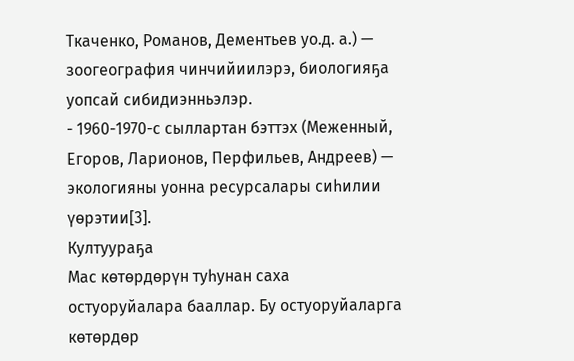Ткаченко, Романов, Дементьев уо.д. а.) — зоогеография чинчийиилэрэ, биологияҕа уопсай сибидиэнньэлэр.
- 1960-1970-с сыллартан бэттэх (Меженный, Егоров, Ларионов, Перфильев, Андреев) — экологияны уонна ресурсалары сиһилии үөрэтии[3].
Култуураҕа
Мас көтөрдөрүн туһунан саха остуоруйалара бааллар. Бу остуоруйаларга көтөрдөр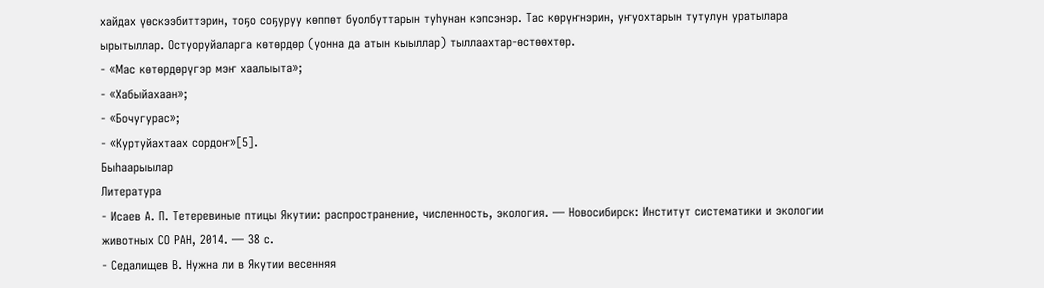хайдах үөскээбиттэрин, тоҕо соҕуруу көппөт буолбуттарын туһунан кэпсэнэр. Тас көрүҥнэрин, уҥуохтарын тутулун уратылара ырытыллар. Остуоруйаларга көтөрдөр (уонна да атын кыыллар) тыллаахтар-өстөөхтөр.
- «Мас көтөрдөрүгэр мэҥ хаалыыта»;
- «Хабыйахаан»;
- «Бочугурас»;
- «Куртуйахтаах сордоҥ»[5].
Быһаарыылар
Литература
- Исаев А. П. Тетеревиные птицы Якутии: распространение, численность, экология. — Новосибирск: Институт систематики и экологии животных СО РАН, 2014. — 38 с.
- Седалищев В. Нужна ли в Якутии весенняя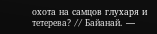охота на самцов глухаря и тетерева? // Байанай. —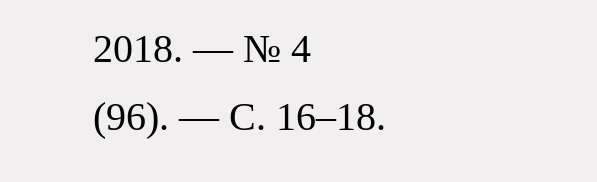2018. — № 4 (96). — С. 16–18.